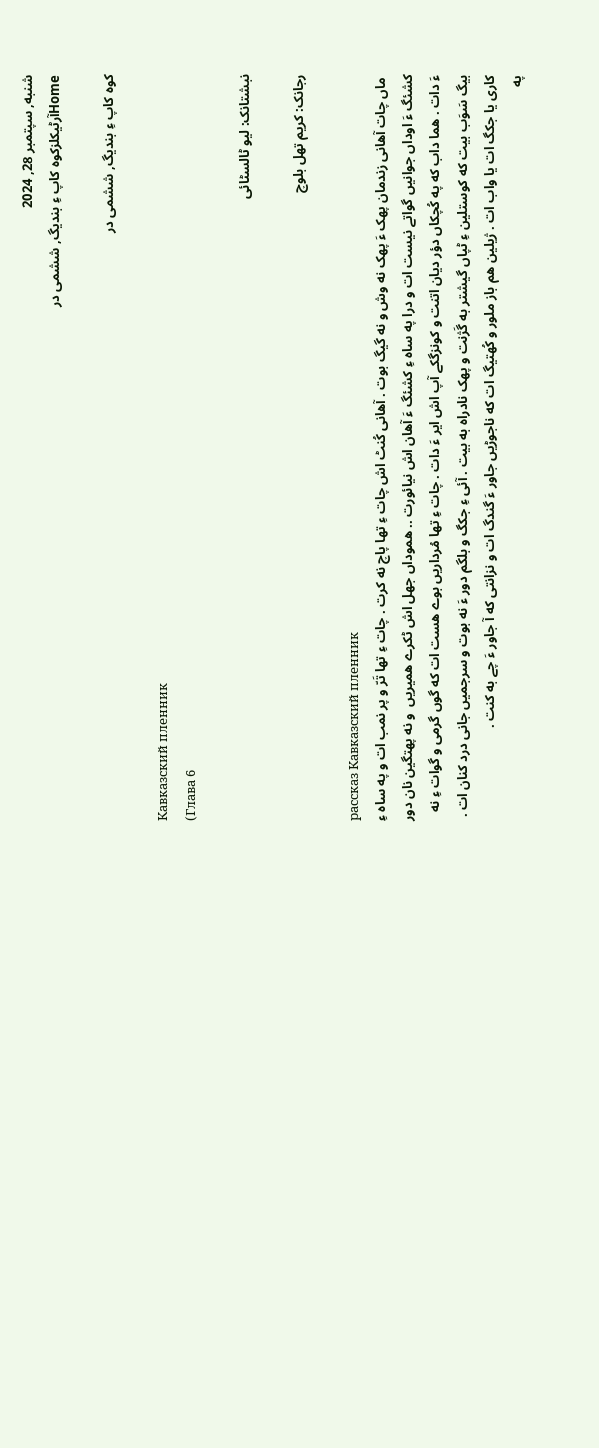شنبه, سپتمبر 28, 2024
Homeآرٹیکلزکوه کاپ ءِ بندیگ, ششمی در

کوه کاپ ءِ بندیگ, ششمی در

Кавказский пленник
(Глава 6

نبشتانک: لیو ٹالسٹائی

رجانک: کریم تھل بلوچ

рассказ Кавказский пленник
 ماں چات آهانی زندمان پهک ءَ پهک نه وش و نه گیگ بوت . آهانی کُنٹ اش چات ءِ تها پاچ نه کرت . چات ءِ تها تَرّ و پر نمب ات و په ساه ءِ کشئگ ءَ اوداں جوانیں گواتے نیست ات و درا په ساه ءِ کشئگ ءَ آهان اش نیائورت .. هموداں جهل اش ٹکرے همیریں  و نه پهتگین نان دور ءَ دات . هما داب که په کُچکاں دؤر دیان اتنت و کونزگکے آپ اش ایر ءَ دات . چات ءِ تها مُرداریں بوے هست ات که گوں گرمی و گوات ءِ نه بیگ سَوَب بیت که کوستلین ءِ ٹپاں گیشتر به گَژنت و پهک نادراه به بیت . آئی ءِ جکگ و بلگم دور ءَ نه بوت و سرجمیں جانی درد کنان ات . کاری یا جکگ ات یا واب ات . ژیلین هم باز ملور و کُهتیگ ات که ناجوڑیں جاور ءَ گندگ ات و نزانتی که آ جاور ءَ چے به کنت .
په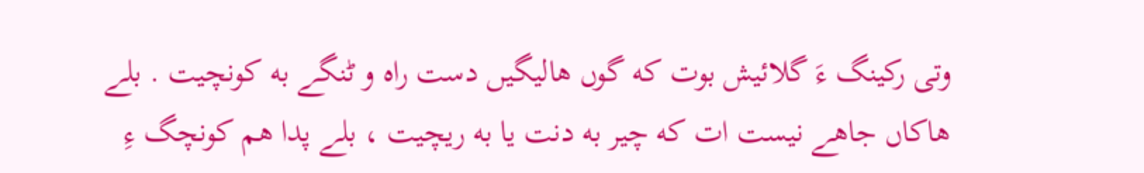وتی رکینگ ءَ گلائیش بوت که گوں هالیگیں دست راه و ٹنگے به کونچیت . بلے هاکاں جاهے نیست ات که چیر به دنت یا به ریچیت ، بلے پدا هم کونچگ ءِ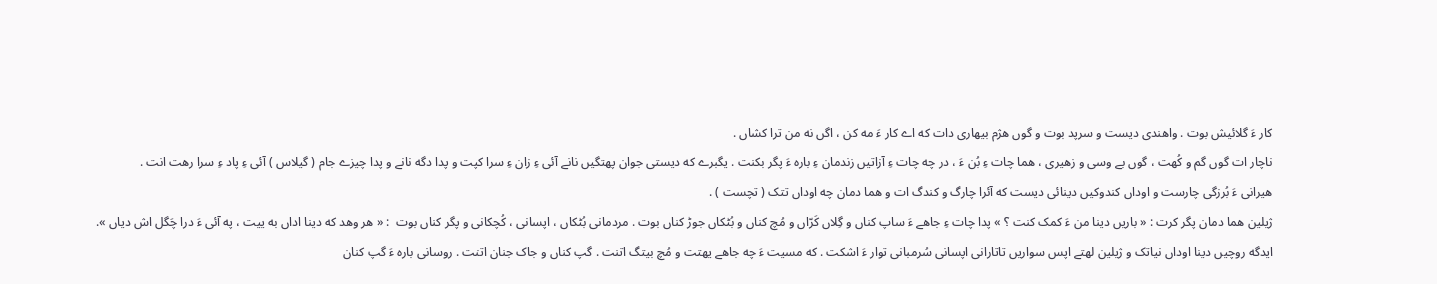کار ءَ گلائیش بوت . واهندی دیست و سرپد بوت و گوں هژم بیهاری دات که اے کار ءَ مه کن ، اگں نه من ترا کشاں .
ناچار ات گوں گم و کُهت ، گوں بے وسی و زهیری ، هما چات ءِ بُن ءَ ، در چه چات ءِ آزاتیں زندمان ءِ باره ءَ پگر بکنت . یگبرے که دیستی جوان پهتگیں نانے آئی ءِ زان ءِ سرا کپت و پدا دگه نانے و پدا چیزے جام ( گیلاس ) آئی ءِ پاد ءِ سرا رهت انت .
هیرانی ءَ بُرزگی چارست و اوداں کندوکیں دینائی دیست که آئرا چارگ و کندگ ات و هما دمان چه اوداں تتک ( تچست ) .
ژیلین هما دمان پگر کرت : « باریں دینا من ءَ کمک کنت ؟ » پدا چات ءِ جاهے ءَ ساپ کناں و گِلاں کَرّاں و مُچ کناں و بُٹکاں جوڑ کناں بوت . مردمانی بُٹکاں ، اپسانی ، کُچکانی و پگر کناں بوت  : « هر وهد که دینا اداں به ییت ، په آئی ءَ درا چَگل اش دیاں ».
ایدگه روچیں دینا اوداں نیاتک و ژیلین لهتے اپس سواریں تاتارانی اپسانی سُرمبانی توار ءَ اشکت . که مسیت ءَ چه جاهے یهتت و مُچ بیتگ اتنت . گپ کناں و جاک جنان اتنت . روسانی باره ءَ گپ کنان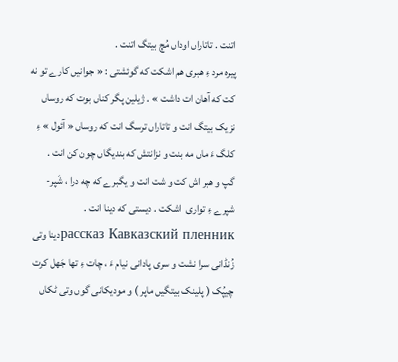اتنت . تاتاراں اوداں مُچ بیتگ اتنت .
پیره مرد ءِ هبری هم اشکت که گوئشتی : « جوانیں کارے تو نه کت که آهان ات داشت » . ژیلین پگر کناں بوت که روساں نزیک بیتگ انت و تاتاراں ترسگ انت که روساں « آئول » ءِ کلگ ءَ ماں مه بنت و نزانتش که بندیگاں چون کن انت .
گپ و هبر اش کت و شت انت و یگبرے که چه درا ، شَپر- شپرے ءِ تواری  اشکت . دیستی که دینا انت .
рассказ Кавказский пленникدینا وتی زُنڈانی سرا نشت و سری پادانی نیام ءَ ، چات ءِ تها جَهل کرت چیپُک ( پلینک بیتگیں ماپر ) و مودیکانی گوں وتی ٹکاں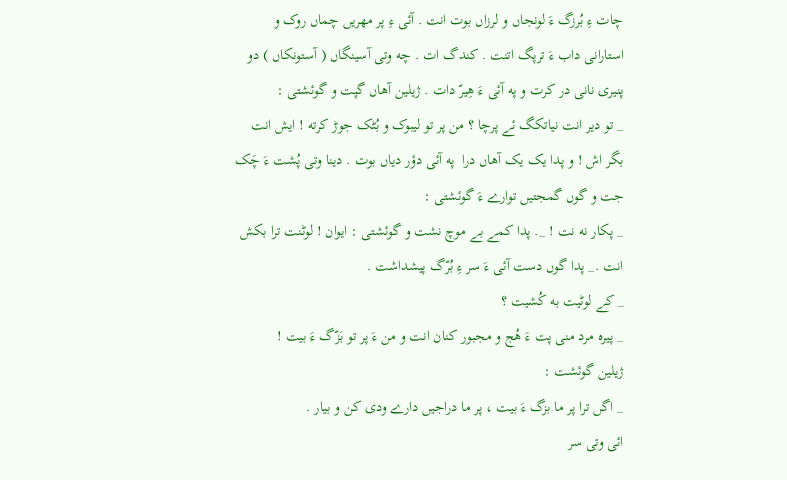چات ءِ بُرزگ ءَ لونجاں و لرزاں بوت انت . آئی ءِ پر مهریں چماں روک و استارانی داب ءَ ترپگ اتنت . کندگ ات . چه وتی آسینگاں ( آستونکاں ) دو پنیری نانی در کرت و په آئی ءَ هِیرّ دات . ژیلین آهاں گپت و گوئشتی :
_ تو دیر انت نیاتکگ ئے پرچا ؟ من پر تو لیبوک و بُٹک جوڑ کرته ! ایش انت بگر اش ! و پدا یک یک آهاں درا  په آئی دؤر دیاں بوت . دینا وتی پُشت ءَ چَک جت و گوں گمجتیں توارے ءَ گوئشتی :
_ پکار نه نت ! _. پدا کمے بے موچ نشت و گوئشتی : ایوان ! لوٹنت ترا بکش انت ._ پدا گوں دست آئی ءَ سر ءِ بُرّگ پیشداشت .
_ کے لوٹیت به کُشیت ؟
_ پیره مرد منی پت ءَ هُج و مجبور کنان انت و من ءَ پر تو بَزّگ ءَ بیت !
ژیلین گوئشت :
_ اگں ترا پر ما بزگ ءَ بیت ، پر ما دراجیں دارے ودی کن و بیار .
ائی وتی سر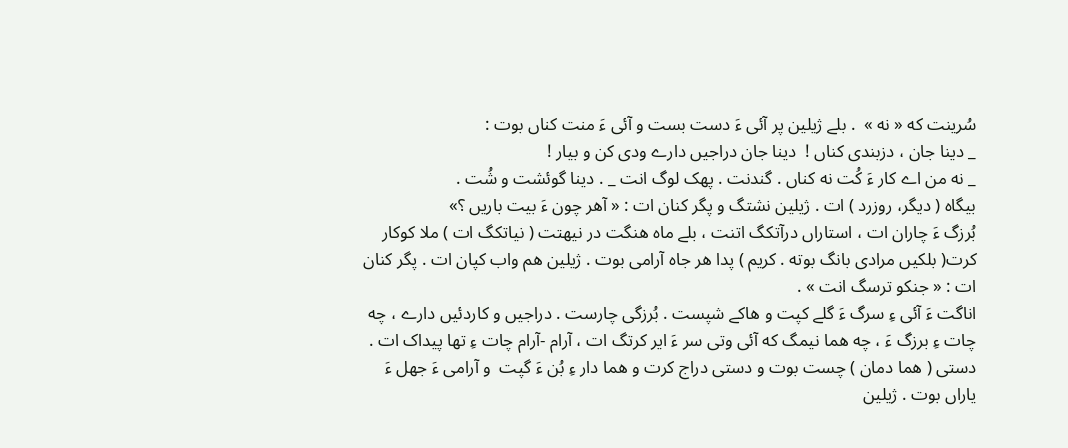سُرینت که « نه »  . بلے ژیلین پر آئی ءَ دست بست و آئی ءَ منت کناں بوت :
_ دینا جان ، دزبندی کناں !  دینا جان دراجیں دارے ودی کن و بیار !
_ نه من اے کار ءَ کُت نه کناں . گندنت . پهک لوگ انت _ . دینا گوئشت و شُت .
بیگاه ( دیگر، روزرد ) ات . ژیلین نشتگ و پگر کنان ات : « آهر چون ءَ بیت باریں ؟»
بُرزگ ءَ چاران ات ، استاراں درآتکگ اتنت ، بلے ماه هنگت در نیهتت ( نیاتکگ ات ) ملا کوکار کرت( بلکیں مرادی بانگ بوته . کریم ) پدا هر جاه آرامی بوت . ژیلین هم واب کپان ات . پگر کنان ات : « جنکو ترسگ انت » .
اناگت ءَ آئی ءِ سرگ ءَ گلے کپت و هاکے شپست . بُرزگی چارست . دراجیں و کاردئیں دارے ، چه چات ءِ برزگ ءَ ، چه هما نیمگ که آئی وتی سر ءَ ایر کرتگ ات ، آرام -آرام چات ءِ تها پیداک ات . دستی ( هما دمان ) چست بوت و دستی دراج کرت و هما دار ءِ بُن ءَ گپت  و آرامی ءَ جهل ءَ یاراں بوت . ژیلین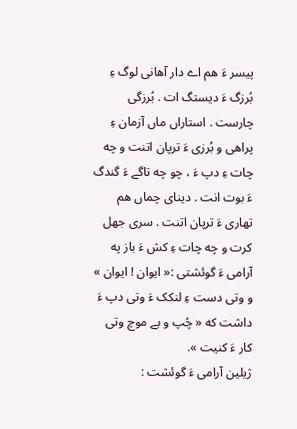پیسر ءَ هم اے دار آهانی لوگ ءِ بُرزگ ءَ دیستگ ات . بُرزگی چارست . استاراں ماں آزمان ءِ پراهی و بُرزی ءَ ترپان اتنت و چه چات ءِ دپ ءَ ، چو چه تاگے ءَ گندگ ءَ بوت انت . دینای چماں هم تهاری ءَ ترپان اتنت . سری جهل کرت و چه چات ءِ کش ءَ باز په آرامی ءَ گوئشتی :« ایوان ! ایوان » و وتی دست ءِ لنکک ءَ وتی دپ ءَ داشت که « چُپ و بے موچ وتی کار ءَ کنیت ».
ژیلین آرامی ءَ گوئشت :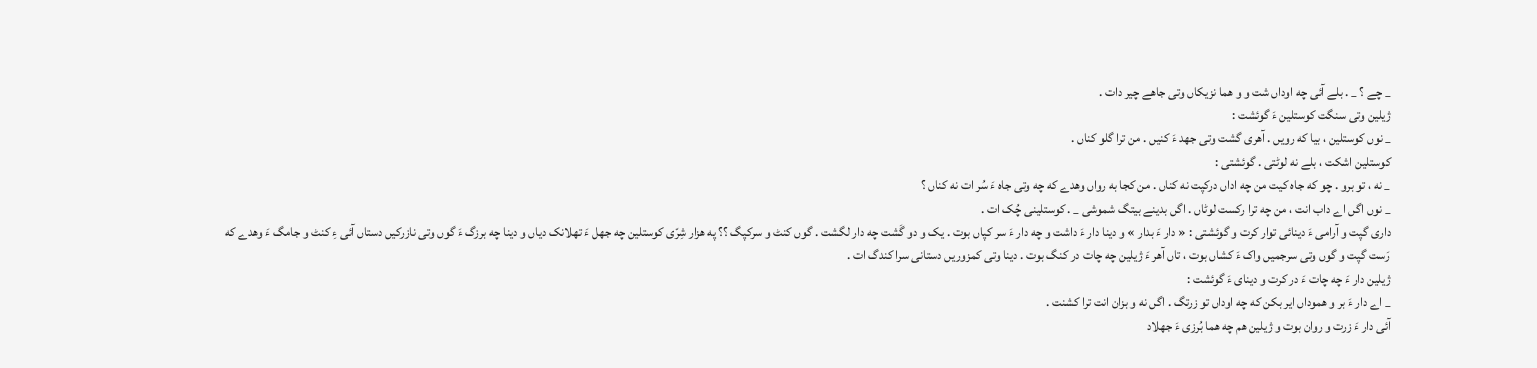_ چے ؟ _ . بلے آئی چه اوداں شت و و هما نزیکاں وتی جاهے چیر دات .
ژیلین وتی سنگت کوستلین ءَ گوئشت :
_ نوں کوستلین ، بیا که رویں . آهری گشت وتی جهد ءَ کنیں . من ترا گلو کناں .
کوستلین اشکت ، بلے نه لوٹتی . گوئشتی :
_ نه ، تو برو . چو که جاه کیت من چه اداں درکپت نه کناں . من کجا به رواں وهدے که چه وتی جاه ءَ سُر ات نه کناں ؟
_ نوں اگں اے داب انت ، من چه ترا رکست لوٹاں . اگں بدینے بیتگ شموشی _ . کوستلینی چُک ات .
داری گپت و آرامی ءَ دینائی توار کرت و گوئشتی : « دار ءَ بدار » و دینا دار ءَ داشت و چه دار ءَ سر کپاں بوت . یک و دو گَشت چه دار لگشت . گوں کنٹ و سرکپگ ؟؟ په هزار شِرّی کوستلین چه جهل ءَ تهلانک دیاں و دینا چه برزگ ءَ گوں وتی نازرکیں دستاں آئی ءِ کنٹ و جامگ ءَ وهدے که رَست گپت و گوں وتی سرجمیں واک ءَ کشاں بوت ، تاں آهر ءَ ژیلین چه چات در کنگ بوت . دینا وتی کمزوریں دستانی سرا کندگ ات .
ژیلین دار ءَ چه چات ءَ در کرت و دینای ءَ گوئشت :
_ اے دار ءَ بر و هموداں ایر بکن که چه اوداں تو زرتگ . اگں نه و بزان انت ترا کشنت .
آئی دار ءَ زرت و روان بوت و ژیلین هم چه هما بُرزی ءَ جهلاد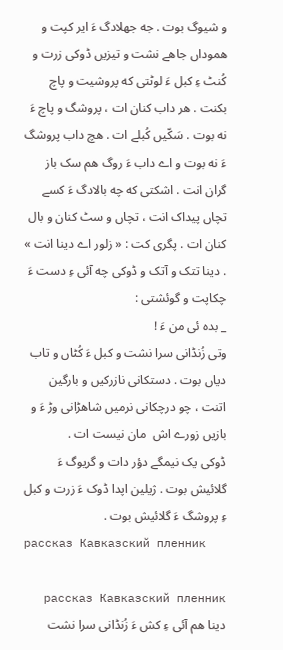و شیوگ بوت . جه جهلادگ ءَ ایر کپت و هموداں جاهے نشت و تیزیں ڈوکی زرت و کُنٹ ءِ کبل ءَ لوٹتی که پروشیت و پاچ بکنت . هر داب کنان ات ، پروشگ و پاچ ءَ نه بوت . سَکّیں کُبلے ات . هچ داب پروشگ ءَ نه بوت و اے داب ءَ روگ هم سک باز گران انت . اشکتی که چه بالادگ ءَ کسے تچاں پیداک انت ، تچاں و سٹ کنان و بال کنان ات . پگری کت : « زلور اے دینا انت » . دینا تتک و آتک و ڈوکی چه آئی ءِ دست ءَ چکاپت و گوئشتی :
_ بده ئی من ءَ !
وتی زُنڈانی سرا نشت و کبل ءَ کُٹاں و تاب دیاں بوت . دستکانی نازرکیں و بارگین اتنت ، چو درچکانی نرمیں شاهڑانی وڑ ءَ و بازیں زورے اش  مان نیست ات .
ڈوکی یک نیمگے دؤر دات و گریوگ ءَ گلائیش بوت . ژیلین اپدا ڈوک ءَ زرت و کبل ءِ پروشگ ءَ گلائیش بوت .
рассказ Кавказский пленник

рассказ Кавказский пленник دینا هم آئی ءِ کش ءَ زُنڈانی سرا نشت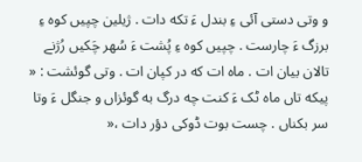و وتی دستی آئی ءِ بندل ءَ تکه دات . ژیلین چپیں کوه ءِ برزگ ءَ چارست . چپیں کوه ءِ پُشت ءَ سُهر چَکیں رُژنے تالان بیان ات . ماه ات که در کپان ات . وتی گوئشت : « پیکه تاں ماه ٹک ءَ کنت چه درگ به گوئزاں و جنگل ءَ وتا سر بکناں . چست بوت ڈوکی دؤر دات ،«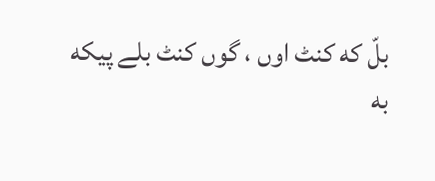بلّ که کنٹ اوں ، گوں کنٹ بلے پیکه به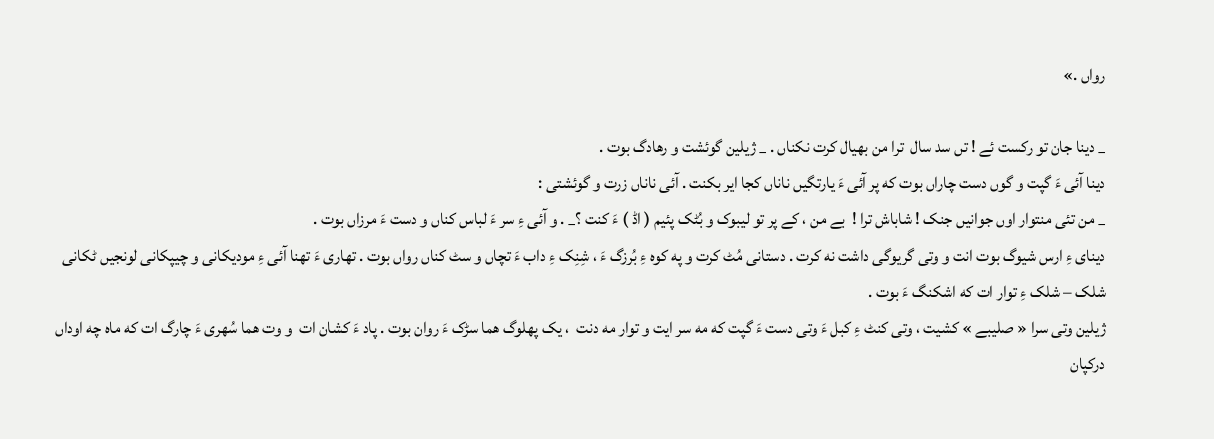رواں .»

_ دینا جان تو رکست ئے ! تں سد سال  ترا من بهیال کرت نکناں . _ ژیلین گوئشت و رهادگ بوت .
دینا آئی ءَ گپت و گوں دست چاراں بوت که پر آئی ءَ یارتگیں ناناں کجا ایر بکنت . آئی ناناں زرت و گوئشتی :
_ من تئی منتوار اوں جوانیں جنک ! شاباش ترا !  بے من ، کے پر تو لیبوک و بُٹک پئیم ( اڈ ) ءَ کنت ؟_ . و آئی ءِ سر ءَ لباس کناں و دست ءَ مرزاں بوت .
دینای ءِ ارس شیوگ بوت انت و وتی گریوگی داشت نه کرت . دستانی مُٹ کرت و په کوه ءِ بُرزگ ءَ ، شِنِک ءِ داب ءَ تچاں و سٹ کناں رواں بوت . تهاری ءَ تهنا آئی ءِ مودیکانی و چیپکانی لونجیں ٹکانی شلک – شلک ءِ توار ات که اشکنگ ءَ بوت .
ژیلین وتی سرا « صلیبے » کشیت ، وتی کنٹ ءِ کبل ءَ وتی دست ءَ گپت که مه سر ایت و توار مه دنت  ، یک پهلوگ هما سڑک ءَ روان بوت . پاد ءَ کشان ات  و وت هما سُهری ءَ چارگ ات که ماه چه اوداں درکپان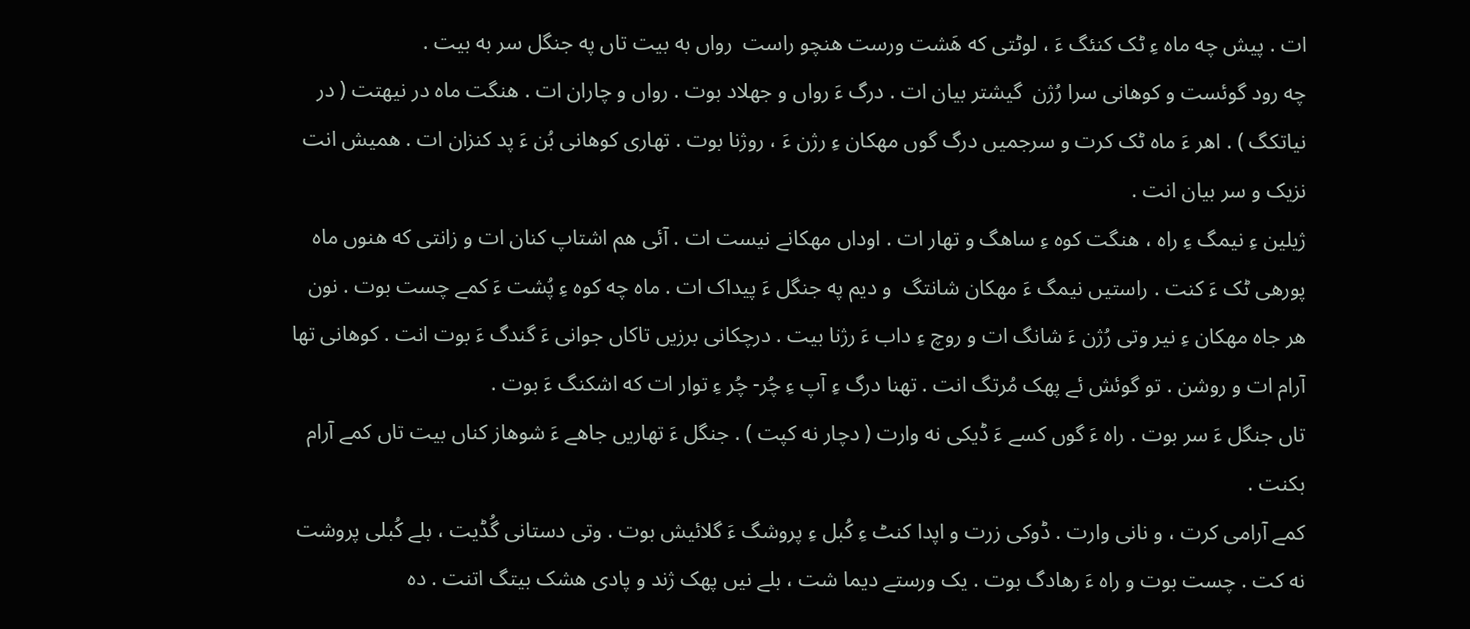ات . پیش چه ماه ءِ ٹک کنئگ ءَ ، لوٹتی که هَشت ورست هنچو راست  رواں به بیت تاں په جنگل سر به بیت .
چه رود گوئست و کوهانی سرا رُژن  گیشتر بیان ات . درگ ءَ رواں و جهلاد بوت . رواں و چاران ات . هنگت ماه در نیهتت ( در نیاتکگ ) . اهر ءَ ماه ٹک کرت و سرجمیں درگ گوں مهکان ءِ رژن ءَ ، روژنا بوت . تهاری کوهانی بُن ءَ پد کنزان ات . همیش انت نزیک و سر بیان انت .
ژیلین ءِ نیمگ ءِ راه ، هنگت کوه ءِ ساهگ و تهار ات . اوداں مهکانے نیست ات . آئی هم اشتاپ کنان ات و زانتی که هنوں ماه پورهی ٹک ءَ کنت . راستیں نیمگ ءَ مهکان شانتگ  و دیم په جنگل ءَ پیداک ات . ماه چه کوه ءِ پُشت ءَ کمے چست بوت . نون هر جاه مهکان ءِ نیر وتی رُژن ءَ شانگ ات و روچ ءِ داب ءَ رژنا بیت . درچکانی برزیں تاکاں جوانی ءَ گندگ ءَ بوت انت . کوهانی تها آرام ات و روشن . تو گوئش ئے پهک مُرتگ انت . تهنا درگ ءِ آپ ءِ چُر- چُر ءِ توار ات که اشکنگ ءَ بوت .
تاں جنگل ءَ سر بوت . راه ءَ گوں کسے ءَ ڈیکی نه وارت ( دچار نه کپت ) . جنگل ءَ تهاریں جاهے ءَ شوهاز کناں بیت تاں کمے آرام بکنت .
کمے آرامی کرت ، و نانی وارت . ڈوکی زرت و اپدا کنٹ ءِ کُبل ءِ پروشگ ءَ گلائیش بوت . وتی دستانی گُڈیت ، بلے کُبلی پروشت نه کت . چست بوت و راه ءَ رهادگ بوت . یک ورستے دیما شت ، بلے نیں پهک ژند و پادی هشک بیتگ اتنت . ده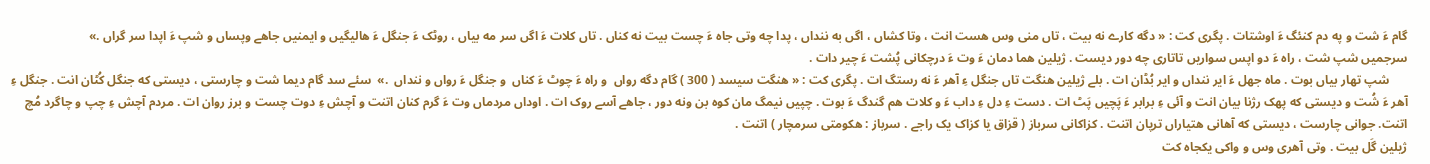گام ءَ شت و په دم کنئگ ءَ اوشتات . پگری کت : « دگه کارے نه بیت ، تاں منی وس هست انت ، وتا کشاں ، اگں به ننداں ، پدا چه وتی جاه ءَ چست بیت نه کناں . تاں کلات ءَ اگں سر مه بیاں ، روٹک ءَ جنگل ءَ هالیگیں و ایمنیں جاهے وپساں و شپ ءَ اپدا سر گراں .»
سرجمیں شپ شت ، راه ءَ دو اپس سواریں تاتاری چه دور دیست . ژیلین هما دمان ءَ وت ءَ درچکانی پُشت ءَ چیر دات .
      شپ تهار بیاں بوت . ماه جهل ءَ ایر ننداں و ایر بُڈان ات . بلے ژیلین هنگت تاں جنگل ءِ آهر ءَ نه رستگ ات . پگری کت : « هنگت سیسد ( 300 ) گام دگه رواں  و راه ءَ چوٹ ءَ کناں  و جنگل ءَ رواں و ننداں  .»  سئے سد گام دیما شت و چارستی ، دیستی که جنگل کُٹان انت . جنگل ءِ آهر ءَ شُت و دیستی که پهک رژنا بیان انت و آئی ءِ برابر ءَ پَچیں پَٹ ات . دست ءِ دل ءِ داب ءَ و کلات هم گندگ ءَ بوت . چپیں نیمگ مان کوه بن ونه دور ، جاهے آسے روک ات . اوداں مردماں وت ءَ گرم کنان اتنت و آچش ءِ دوت چست و برز روان ات . مردم آچش ءِ چپ و چاگرد مُچ اتنت. جوانی چارست ، دیستی که آهانی هتیاراں ترپان اتنت . کزاکانی سرباز ( قزاق یا کزاک یک راجے . سرباز : هکومتی سرمچار ) اتنت .
ژیلین گَل بیت . وتی آهری وس و واکی یکجاه کت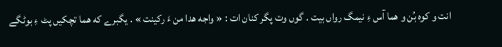انت و کوه بُن و هما آس ءِ نیمگ رواں بیت . گوں وت پگر کنان ات : « واجه هدا من ءَ رکینت » . یگبرے که هما تچکیں پٹ ءِ بوٹگے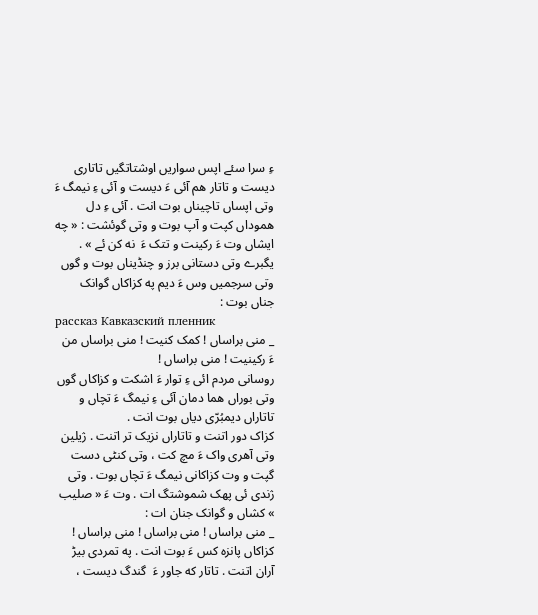ءِ سرا سئے اپس سواریں اوشتاتگیں تاتاری دیست و تاتار هم آئی ءَ دیست و آئی ءِ نیمگ ءَ وتی اپساں تاچیناں بوت انت . آئی ءِ دل هموداں کپت و آپ بوت و وتی گوئشت : « چه ایشاں وت ءَ رکینت و تتک ءَ  نه کن ئے » .
یگبرے وتی دستانی برز و چنڈیناں بوت و گوں وتی سرجمیں وس ءَ دیم په کزاکاں گوانک جناں بوت :
рассказ Кавказский пленник
_ منی براساں ! کمک کنیت ! منی براساں من ءَ رکینیت ! منی براساں !
روسانی مردم ائی ءِ توار ءَ اشکت و کزاکاں گوں وتی بوراں هما دمان آئی ءِ نیمگ ءَ تچاں و تاتاراں دیمبُرّی دیاں بوت انت .
کزاک دور اتنت و تاتاراں نزیک تر اتنت . ژیلین وتی آهری واک ءَ مچ کت ، وتی کنٹی دست گپت و وت کزاکانی نیمگ ءَ تچاں بوت . وتی ژندی ئی پهک شموشتگ ات . وت ءَ « صلیب » کشاں و گوانک جنان ات :
_ منی براساں ! منی براساں ! منی براساں !
کزاکاں پانزه کس ءَ بوت انت . په تمردی بیڑ آران اتنت . تاتار که جاور ءَ  گندگ دیست ،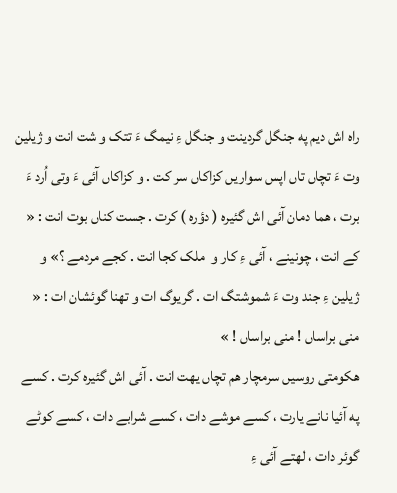راه اش دیم په جنگل گردینت و جنگل ءِ نیمگ ءَ تتک و شت انت و ژیلین وت ءَ تچاں تاں اپس سواریں کزاکاں سر کت . و کزاکاں آئی ءَ وتی اُرد ءَ برت ، هما دمان آئی اش گئیره ( دؤره ) کرت . جست کناں بوت انت : « کے انت ، چونینے ، آئی ءِ کار و  ملک کجا انت . کجے مردمے ؟» و ژیلین ءِ جند وت ءَ شموشتگ ات . گریوگ ات و تهنا گوئشان ات : « منی براساں ! منی براساں ! »
هکومتی روسیں سرمچار هم تچاں یهت انت . آئی اش گئیره کرت . کسے په آئیا نانے یارت ، کسے موشے دات ، کسے شرابے دات ، کسے کوٹے گوئر دات ، لهتے آئی ءِ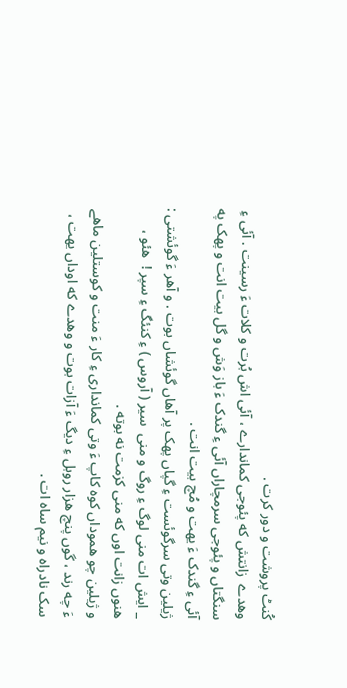کُنٹ پروشت و دور کرت .
وهدے  زانتش که پئوجی کماندارے ، آئی اش بُرت و کلات ءَ رسینت . آئی ءِ سنگتاں و پئوجی سرمچاراں آئی ءِ گندک ءَ باز وَش و گل بیت انت و پهک په آئی ءِ گندک ءَ یهت و مُچ بیت انت .
ژیلین وتی سرگوئست ءِ گپاں پهک پر آهاں گوئشاں بوت . و آهر ءَ گوئشتی :
_ ایش ات منی لوگ ءِ روگ و منی  سیر ( آروس ) ءِ کنئگ ءِ سپر !  هئو ، هنوں زانت اوں که منی کزمت نه بوته .
و ژیلین چو هموداں کوه کاپ ءَ وتی کمانداری ءِ کار ءَ منت و کوستلین ماهے ءَ چه رند ، گوں پنچ هزار روبل ءِ دیگ ءَ آزات بوت و وهدے که اوداں یهت ، سک نادراه و نیم ساه ات .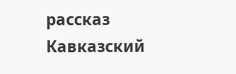рассказ Кавказский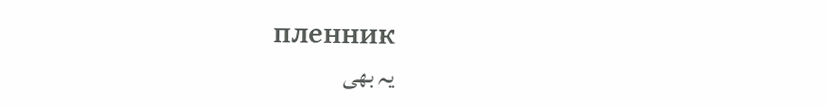пленник
یہ بھی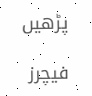پڑھیں

فیچرز